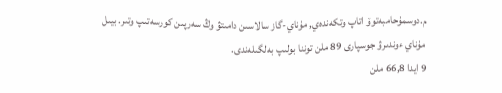م.دوسمۇحامبەتوۆ اتاپ وتكەندەي, مۇناي-گاز سالاسىن دامىتۋ وڭ سەرپىن كورسەتىپ وتىر. بيىل مۇناي ءوندىرۋ جوسپارى 89 ملن توننا بولىپ بەلگىلەندى.
9 ايدا 66,8 ملن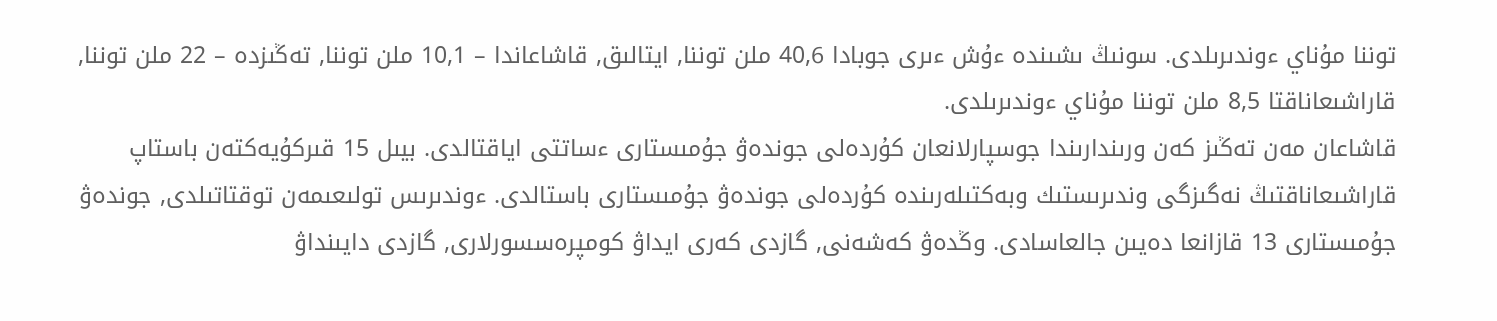توننا مۇناي ءوندىرىلدى. سونىڭ ىشىندە ءۇش ءىرى جوبادا 40,6 ملن توننا, ايتالىق, قاشاعاندا – 10,1 ملن توننا, تەڭىزدە – 22 ملن توننا, قاراشىعاناقتا 8,5 ملن توننا مۇناي ءوندىرىلدى.
قاشاعان مەن تەڭىز كەن ورىندارىندا جوسپارلانعان كۇردەلى جوندەۋ جۇمىستارى ءساتتى اياقتالدى. بيىل 15 قىركۇيەكتەن باستاپ قاراشىعاناقتىڭ نەگىزگى وندىرىستىك وبەكتىلەرىندە كۇردەلى جوندەۋ جۇمىستارى باستالدى. ءوندىرىس تولىعىمەن توقتاتىلدى, جوندەۋ جۇمىستارى 13 قازانعا دەيىن جالعاسادى. وڭدەۋ كەشەنى, گازدى كەرى ايداۋ كومپرەسسورلارى, گازدى دايىنداۋ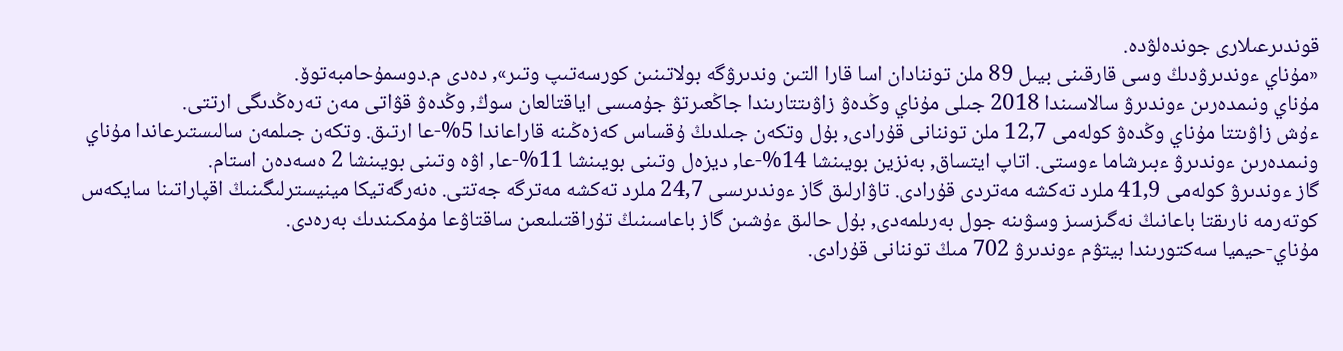قوندىرعىلارى جوندەلۋدە.
«مۇناي ءوندىرۋدىڭ وسى قارقىنى بيىل 89 ملن توننادان اسا قارا التىن وندىرۋگە بولاتىنىن كورسەتىپ وتىر», دەدى م.دوسمۇحامبەتوۆ.
مۇناي ونىمدەرىن ءوندىرۋ سالاسىندا 2018 جىلى مۇناي وڭدەۋ زاۋىتتارىندا جاڭعىرتۋ جۇمىسى اياقتالعان سوڭ, وڭدەۋ قۋاتى مەن تەرەڭدىگى ارتتى.
ءۇش زاۋىتتا مۇناي وڭدەۋ كولەمى 12,7 ملن توننانى قۇرادى, بۇل وتكەن جىلدىڭ ۇقساس كەزەڭىنە قاراعاندا 5%-عا ارتىق. وتكەن جىلمەن سالىستىرعاندا مۇناي ونىمدەرىن ءوندىرۋ ءبىرشاما ءوستى. اتاپ ايتساق, بەنزين بويىنشا 14%-عا, ديزەل وتىنى بويىنشا 11%-عا, اۋە وتىنى بويىنشا 2 ەسەدەن استام.
گاز ءوندىرۋ كولەمى 41,9 ملرد تەكشە مەتردى قۇرادى. تاۋارلىق گاز ءوندىرىسى 24,7 ملرد تەكشە مەترگە جەتتى. ەنەرگەتيكا مينيسترلىگىنىڭ اقپاراتىنا سايكەس كوتەرمە نارىقتا باعانىڭ نەگىزسىز وسۋىنە جول بەرىلمەدى, بۇل حالىق ءۇشىن گاز باعاسىنىڭ تۇراقتىلىعىن ساقتاۋعا مۇمكىندىك بەرەدى.
مۇناي-حيميا سەكتورىندا بيتۋم ءوندىرۋ 702 مىڭ توننانى قۇرادى.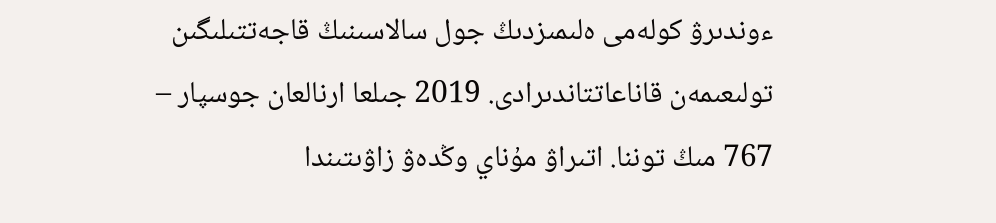ءوندىرۋ كولەمى ەلىمىزدىڭ جول سالاسىنىڭ قاجەتتىلىگىن تولىعىمەن قاناعاتتاندىرادى. 2019 جىلعا ارنالعان جوسپار – 767 مىڭ توننا. اتىراۋ مۇناي وڭدەۋ زاۋىتىندا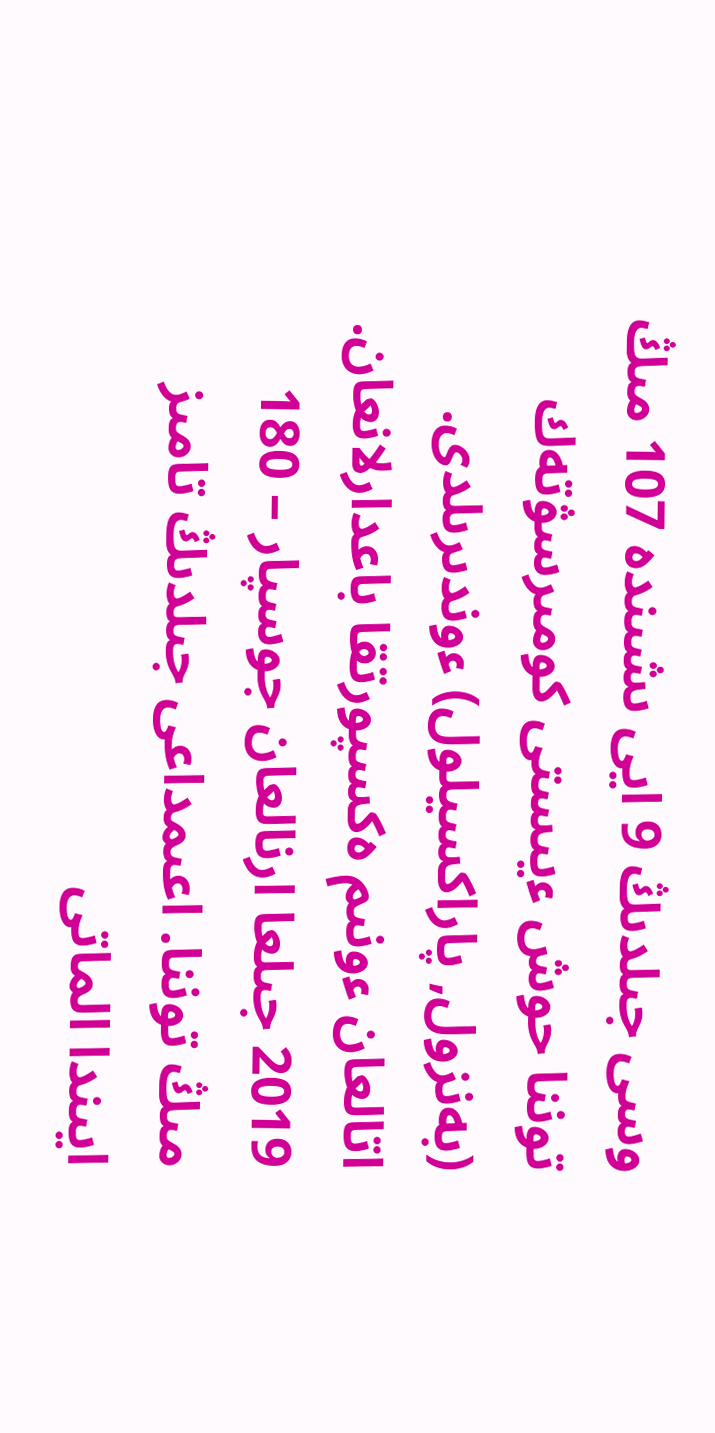وسى جىلدىڭ 9 ايى ىشىندە 107 مىڭ توننا حوش ءيىستى كومىرسۋتەك (بەنزول, پاراكسيلول) ءوندىرىلدى. اتالعان ءونىم ەكسپورتقا باعدارلانعان. 2019 جىلعا ارنالعان جوسپار – 180 مىڭ توننا. اعىمداعى جىلدىڭ تامىز ايىندا الماتى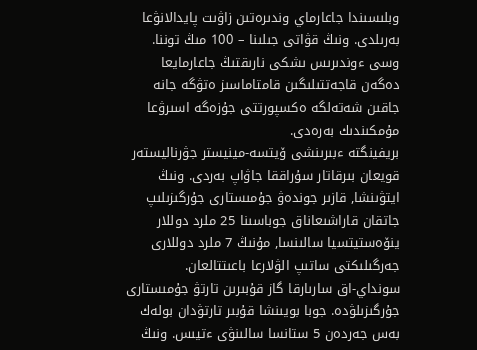وبلىسىندا جاعارماي وندىرەتىن زاۋىت پايدالانۋعا بەرىلدى. ونىڭ قۋاتى جىلىنا – 100 مىڭ توننا. وسى ءوندىرىس ىشكى نارىقتىڭ جاعارمايعا دەگەن قاجەتتىلىگىن قامتاماسىز ەتۋگە جانە جاقىن شەتەلگە ەكسپورتتى جۇزەگە اسىرۋعا مۇمكىندىك بەرەدى.
بريفينگتە ءبىرىنشى ۆيتسە-مينيستر جۋرناليستەر قويعان بىرقاتار سۇراققا جاۋاپ بەردى. ونىڭ ايتۋىنشا, قازىر جوندەۋ جۇمىستارى جۇرگىزىلىپ جاتقان قاراشىعاناق جوباسىنا 25 ملرد دوللار ينۆەستيتسيا سالىنسا, مۇنىڭ 7 ملرد دوللارى جەرگىلىكتى ساتىپ الۋلارعا باعىتتالعان.
سونداي-اق سارىارقا گاز قۇبىرىن تارتۋ جۇمىستارى جۇرگىزىلۋدە. جوبا بويىنشا قۇبىر تارتۋدان بولەك بەس جەردەن 5 ستانسا سالىنۋى ءتيىس. ونىڭ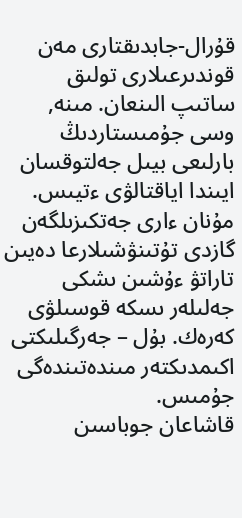قۇرال-جابدىقتارى مەن قوندىرعىلارى تولىق ساتىپ الىنعان. مىنە, وسى جۇمىستاردىڭ بارلىعى بيىل جەلتوقسان ايىندا اياقتالۋى ءتيىس. مۇنان ءارى جەتكىزىلگەن گازدى تۇتىنۋشىلارعا دەيىن تاراتۋ ءۇشىن ىشكى جەلىلەر ىسكە قوسىلۋى كەرەك. بۇل – جەرگىلىكتى اكىمدىكتەر مىندەتىندەگى جۇمىس.
قاشاعان جوباسىن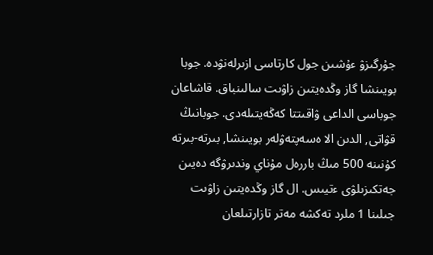جۇرگىزۋ ءۇشىن جول كارتاسى ازىرلەنۋدە. جوبا بويىنشا گاز وڭدەيتىن زاۋىت سالىنباق. قاشاعان جوباسى الداعى ۋاقىتتا كەڭەيتىلەدى. جوبانىڭ قۋاتى, الدىن الا ەسەپتەۋلەر بويىنشا, بىرتە-بىرتە كۇنىنە 500 مىڭ باررەل مۇناي وندىرۋگە دەيىن جەتكىزىلۋى ءتيىس. ال گاز وڭدەيتىن زاۋىت جىلىنا 1 ملرد تەكشە مەتر تازارتىلعان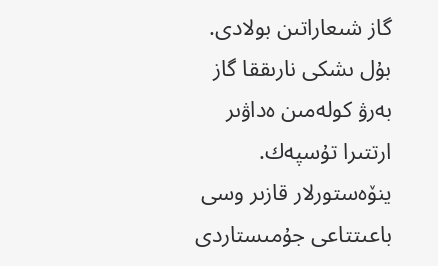گاز شىعاراتىن بولادى. بۇل ىشكى نارىققا گاز بەرۋ كولەمىن ەداۋىر ارتتىرا تۇسپەك. ينۆەستورلار قازىر وسى باعىتتاعى جۇمىستاردى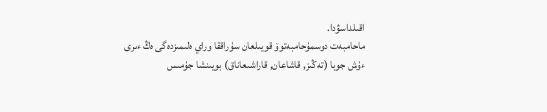اقىلداسۋدا.
ماحامبەت دوسمۇحامبەتوۆ قويىلعان سۇراققا وراي ەلىمىزدەگى ەڭ ءىرى ءۇش جوبا (تەڭىز, قاشاعان, قاراشىعاناق) بويىنشا جۇمىس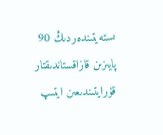ىستەيتىندەردىڭ 90 پايىزىن قازاقستاندىقتار قۇرايتىندىعىن ايتىپ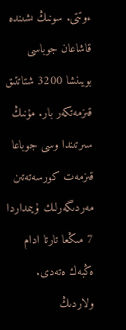ءوتتى. سونىڭ ىشىندە قاشاعان جوباسى بويىنشا 3200 شتاتتىق قىزمەتكەر بار. مۇنىڭ سىرتىندا وسى جوباعا قىزمەت كورسەتەتىن مەردىگەرلىك ۇيىمداردا 7 مىڭعا تارتا ادام ەڭبەك ەتەدى. ولاردىڭ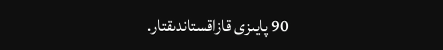90 پايىزى قازاقستاندىقتار.